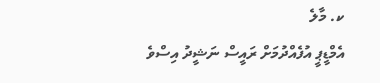ކ. މާލެ
އެމްޑީޕީ އުފެއްދުމަށް ރައީސް ނަޝީދު އިސްވެ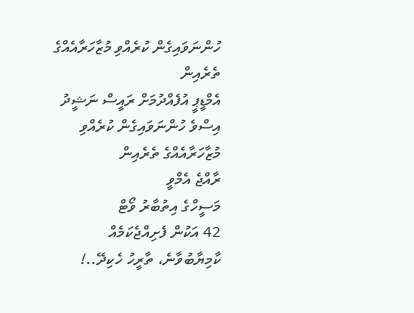ހުންނަވައިގެން ކުރެއްވި މުޒާހަރާއެއްގެ ތެރެއިން
އެމްޑީޕީ އުފެއްދުމަށް ރައީސް ނަޝީދު އިސްވެ ހުންނަވައިގެން ކުރެއްވި މުޒާހަރާއެއްގެ ތެރެއިން
ރާއްޖެ އެމްވީ
މަސީހްގެ އިތުބާރު ވޯޓް
42 އަކުން ފެށިއްޖެކަމެއް ކާމިޔާބުވާނެ، ތާރީހު ހެކިދޭ..!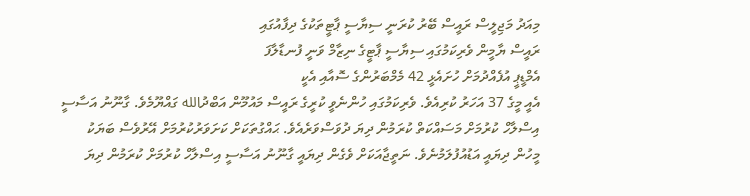މިއަދު މަޖިލީސް ރައީސް ބޭރު ކުރަނީ ސިޔާސީ ޕާޓީތަކުގެ ދިފާއުގައި
ރައީސް ޔާމީން ވެރިކަމުގައި ސިޔާސީ ޕާޓީގެ ނިޒާމް ވަނީ ފުނޑާލާފަ
އެމްޑީޕީ އުފެއްދުމަށް ހުށައެޅީ 42 މެމްބަރުންގެ ސޮއާއި އެކީ
އެއީ މީގެ 37 އަހަރު ކުރިއެވެ. ވެރިކަމުގައި ހުންނެވީ ކުރީގެ ރައީސް މައުމޫން އަބްދުالله ގައްޔޫމެވެ. ގާނޫނު އަސާސީ އިސްލާހް ކުރުމަށް މަސައްކަތް ކުރަމުން ދިޔަ ދުވަސްވަރެއެވެ. ޙައްގުތަކަށް ކަށަވަރުކުރުމަށް އޭރުވެސް ބަޔަކު މީހުން ދިޔައީ އަޑުއުފުލަމުނެވެ. ނަތީޖާއަކަށް ވެގެން ދިޔައީ ގާނޫނު އަސާސީ އިސްލާހް ކުރުމަށް ކުރަމުން ދިޔަ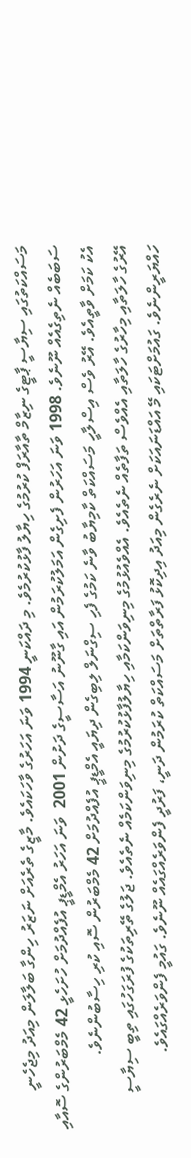މަސައްކަތުގައި ސިޔާސީ ޕާޓީގެ ނިޒާމް ތާއާރަފް ކުރުމުގެ ހިޔާލު ފާޅުކުރުމެވެ. މި ދައްކަނީ 1994 ވަނަ އަހަރުގެ ވާހަކައެވެ. މާޒީގެ ތެރެއަށް ނަޒަރު ހިންގާ ބަލާލަން މިއަދު މިޖެހެނީ ސަބަބެއް ނެތިގެއެއް ނޫނެވެ. 1998 ވަނަ އަހަރުން ފެށިގެން އަމަލުކުރަމުން އައި ގާނޫނު އަސާސީގެ ދަށުން 2001  ވަނަ އަހަރު އެމްޑީޕީ އުފެއްދުމަށް ހުށަހެޅީ 42 މެމްބަރުންގެ ސޮއާއި އެކު ކަމަށް ވާތީއެވެ. އޭރު ވެސް އިސްލާހީ މަސައްކަތް ކާމިޔާބު ވާނެ ކަމުގެ ފެހި ސިގްނަލް ލިބިގެން ދިޔައީ އެމްޑީޕީ އުފެއްދުމަށް 42 މެމްބަރުން ސޮއި ކުރި ހިސާބުންނެވެ.
އޭރުގެ ހާލަތާއި މިހާރުގެ ހާލަތާއި އެއްވެސް ތަފާތެއް ނެތެއެވެ. އެއްވެއުޅުމުގެ މިނިވަންކަމާއި ހިޔާލުފާޅުކުރުމުގެ މިނިވަންކަމެއް ނެތެއެވެ. ޖަލުގެ ތޭރިތަކުގެ ފުރަގަހުގައި ތިބީ ސިޔާސީ ހައްޔަރީންނެވެ. ގައުމަށްޓަކައި މޭ އައްޑަނައަކަށް ނެރެގެން މިއަދު އިދިކޮޅު ފަރާތްތަށް މަސައްކަތް ކުރަމުން ދަނީ، ފަރުދީ ފެންވަރެއްގައެއް ނޫނެވެ. ގައުމީ ފެންވަރެއްގައެވެ.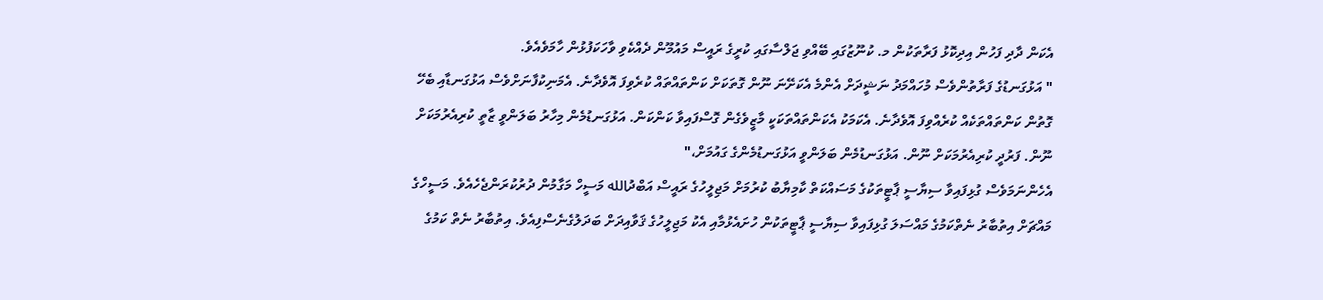އެކަން ދާދި ފަހުން އިދިކޮޅު ފަރާތަކުން މ. ކުނޫޒުގައި ބޭއްވި ޖަލްސާގައި ކުރީގެ ރައީސް މައުމޫން ދެއްކެވި ވާހަކަފުޅުން ހާމަވެއެވެ.
" އަޅުގަނޑުގެ ފަރާތުންވެސް މުހައްމަދު ނަޝީދަށް އެންމެ އެކަށޭނަ ނޫން ގޮތަކަށް ކަންތައްތައް ކުރެވިފަ އޮވެދާނެ. އެމަނިކުފާނަށްވެސް އަޅުގަނޑާއި ބެހޭ ގޮތުން ކަންތައްތަކެއް ކުރެއްވިފަ އޮވެދާނެ. އެކަމަކު އެކަންތައްތަކަކީ މާޒީވެގެން ގޮސްފައިވާ ކަންކަން. އަޅުގަނޑުމެން މިހާރު ބަލަންވީ ޒާތީ ކުރިއެރުމަކަށް ނޫން. ފަރުދީ ކުރިއެރުމަކަށް ނޫން. އަޅުގަނޑުމެން ބަލަންވީ އަޅުގަނޑުމެންގެ ގައުމަށް،"
އެހެންނަމަވެސް ގުޅިފައިވާ ސިޔާސީ ޕާޓީތަކުގެ މަސައްކަތް ކާމިޔާބު ކުރުމަށް މަޖިލީހުގެ ރައީސް އަބްދުالله މަސީހް މަގާމުން ދުރުކުރަންޖެހެއެވެ. މަސީހްގެ މައްޗަށް އިތުބާރު ނެތްކަމުގެ މައްސަލަ ގުޅިފައިވާ ސިޔާސީ ޕާޓީތަކުން ހުށައެޅުމާއި އެކު މަޖިލީހުގެ ޤަވާއިދަށް ބަދަލުގެނެސްފިއެވެ. އިތުބާރު ނެތް ކަމުގެ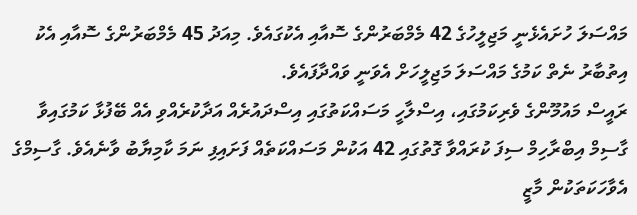މައްސަލަ ހުށައެޅެނީ މަޖިލީހުގެ 42 މެމްބަރުންގެ ސޮއާއި އެކުގައެވެ. މިއަދު 45 މެމްބަރުންގެ ސޮއާއި އެކު އިތުބާރު ނެތް ކަމުގެ މައްސަލަ މަޖިލީހަށް އެވަނީ ވައްދާފައެވެ.
ރައީސް މައުމޫންގެ ވެރިކަމުގައި، އިސްލާހީ މަސައްކަތުގައި އިސްދައުރެއް އަދާކުރެއްވި އެއް ބޭފުޅާ ކަމުގައިވާ ގާސިމް އިބްރާހިމް ސިފަ ކުރައްވާ ގޮތުގައި 42 އަކުން މަސައްކަތެއް ފަށައިފި ނަމަ ކާމިޔާބު ވާނެއެވެ. ގާސިމްގެ އެވާހަކަތަކުން މާޒީ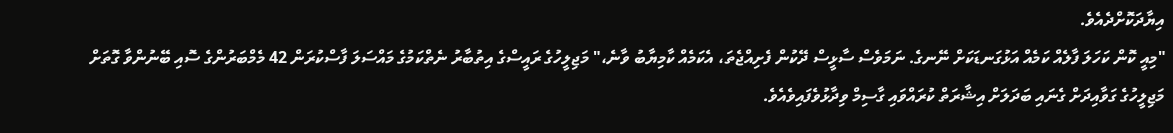އިޔާދަކޮށްދެއެވެ.
"މިއީ ކޮން ކަހަލަ ފާލެއް ކަމެއް އަޅުގަނޑަކަށް ނޭނގެ. ނަމަވެސް ސާޅީސް ދޭކުން ފެށިއްޖެތަ، އެކަމެއް ކާމިޔާބު ވާނެ،" މަޖިލީހުގެ ރައީސްގެ އިތުބާރު ނެތްކަމުގެ މައްސަލަ ފާސްކުރަން 42 މެމްބަރުންގެ ސޮއި ބޭނުންވާ ގޮތަށް މަޖިލީހުގެ ގަވާއިދަށް ގެނައި ބަދަލަށް އިޝާރަތް ކުރައްވައި ގާސިމް ވިދާޅުވެފައިވެއެވެ.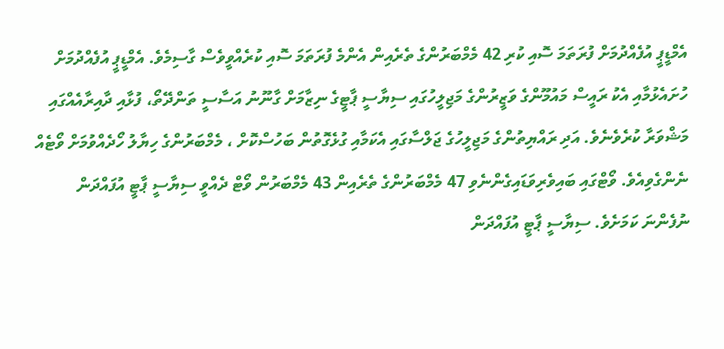އެމްޑީޕީ އުފެއްދުމަށް ފުރަތަމަ ސޮއި ކުރި 42 މެމްބަރުންގެ ތެރެއިން އެންމެ ފުރަތަމަ ސޮއި ކުރެއްވީވެސް ގާސިމެވެ. އެމްޑީޕީ އުފެއްދުމަށް ހުށައެޅުމާއި އެކު ރައީސް މައުމޫންގެ ވަޒީރުންގެ މަޖިލީހުގައި ސިޔާސީ ޕާޓީގެ ނިޒާމަށް ގާނޫނު އަސާސީ ތަންދޭތޯ، ފުޅާއި ދާއިރާއެއްގައި މަޝްވަރާ ކުރެވެނެވެ. އަދި ރައްޔިތުންގެ މަޖިލީހުގެ ޖަލްސާގައި އެކަމާއި ގުޅެގޮތުން ބަހުސްކޮށް ، މެމްބަރުންގެ ހިޔާލު ހޯދެއްވުމަށް ވޯޓެއް ނެންގެވިއެވެ. ވޯޓްގައި ބައިވެރިވަޑައިގެންނެވި 47 މެމްބަރުންގެ ތެރެއިން 43 މެމްބަރުން ވޯޓް ދެއްވީ ސިޔާސީ ޕާޓީ އުފައްދަން ނުފެންނަ ކަމަށެވެ. ސިޔާސީ ޕާޓީ އުފައްދަން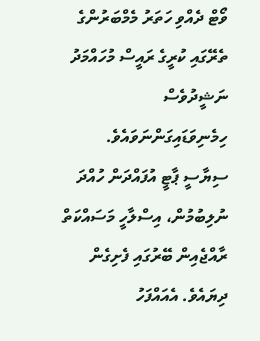ވޯޓް ދެއްވި ހަތަރު މެމްބަރުންގެ ތެރޭގައި ކުރީގެ ރައީސް މުހައްމަދު ނަޝީދުވެސް ހިމެނިވަޑައިގަންނަވައެވެ. ސިޔާސީ ޕާޓީ އުފައްދަން ހުއްދަ ނުލިބުމުން، އިސްލާހީ މަސައްކަތް ރާއްޖެއިން ބޭރުގައި ފެށިގެން ދިޔައެވެ. އެއައްފަހު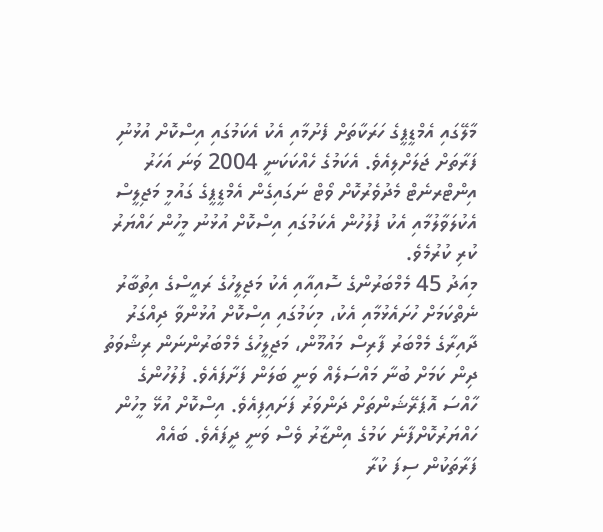މާލޭގައި އެމްޑީޕީގެ ހަރަކާތަށް ފެށުމާއި އެކު އެކަމުގައި އިސްކޮށް އުޅުނުި ފަރާތަށް ޖަލަށްލިއެވެ. އެކަމުގެ ހެއްކަކަނީ 2004 ވަނަ އަހަރު އިންޓްރނެޓް މެދުވެރުކޮށް ވޯޓް ނަގައިގެން އެމްޑީޕީގެ ގައުމީ މަޖިލީސް އެކުލަވާލުމާއި އެކު ފުލުހުން އެކަމުގައި އިސްކޮށް އުޅުނު މީހުން ހައްޔަރު ކުރި ކުރުމެވެ.
މިއަދު 45 މެމްބަރުންގެ ސޮއިއާއި އެކު މަޖިލީހުގެ ރައީސްގެ އިތުބާރު ނެތްކަމަށް ހުށައެޅުމާއި އެކު، މިކަމުގައި އިސްކޮށް އުޅުންވާ ދިއްގަރު ދާއިރާގެ މެމްބަރު ފާރިސް މައުމޫން، މަޖިލީހުގެ މެމްބަރުންނަން ރިޝްވަތު ދިން ކަމަށް ބުނާ މައްސަލެއް ވަނީ ބަލަން ފަށާފައެވެ. ފުލުހުންގެ ހާއްސަ އޮޕަރޭޝަންތަށް ދަންވަރު ފަށައިފިއެވެ. އިސްކޮށް އުޅޭ މީހުން ހައްޔަރުކޮށްފާނެ ކަމުގެ އިންޒާރު ވެސް ވަނީ ދީފައެވެ. ބައެއް ފަރާތަކުން ސިފަ ކުރާ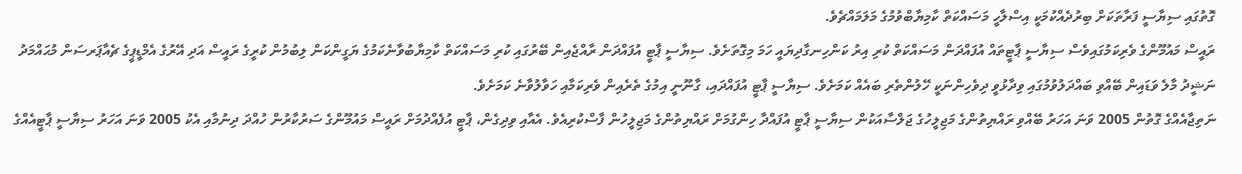ގޮތުގައި ސިޔާސީ ފަރާތަކަށް ބިރުދެއްކުމަކީ އިސްލާހީ މަސައްކަތް ކާމިޔާބްވުމުގެ މަލަމައްޗެވެ.
ރައީސް މައުމޫންގެ ވެރިކަމުގައިވެސް ސިޔާސީ ޕާޓީތައް އުފައްދަން މަސައްކަތް ކުރި އިރު ކަންހިނގާދިޔައީ ހަމަ މިގޮތަށެވެ. ސިޔާސީ ޕާޓީ އުފައްދަން ރާއްޖެއިން ބޭރުގައި ކުރި މަސައްކަތް ކާމިޔާބުވާނެކަމުގެ ޔަގީންކަން ލިބުމުން ކުރީގެ ރައީސް އަދި އޭރުގެ އެމްޑީޕީގެ ޗެއާޕަރސަން މުޙައްމަދު ނަޝީދު މާލެ ވަޑައިން ބޭއްވި ބައްދަލުވުމުގައި ވިދާޅުވީ ދިވެހިންނަކީ ހޭލުންތެރި ބައެއް ކަމަށެވެ. ސިޔާސީ ޕާޓީ އުފައްދައި، ގާނޫނީ އިމުގެ ތެރެއިން ވެރިކަމާއި ހަވާލުވާނެ ކަމަށެވެ.
ނަތިޖާއެއްގެ ގޮތުން 2005 ވަނަ އަހަރު ބޭއްވި ރައްޔިތުންގެ މަޖިލީހުގެ ޖަލްސާއަކުން ސިޔާސީ ޕާޓީ އުފައްދާ ހިންގުމަށް ރައްޔިތުންގެ މަޖިލީހުން ފާސްކުރިއެވެ. އެއާއި ވިދިގެން، ޕާޓީ އުފެއްދުމަށް ރައީސް މައުމޫންގެ ސަރުކާރުން ހުއްދަ ދިނުމާއި އެކު 2005 ވަނަ އަހަރު ސިޔާސީ ޕާޓީއެއްގެ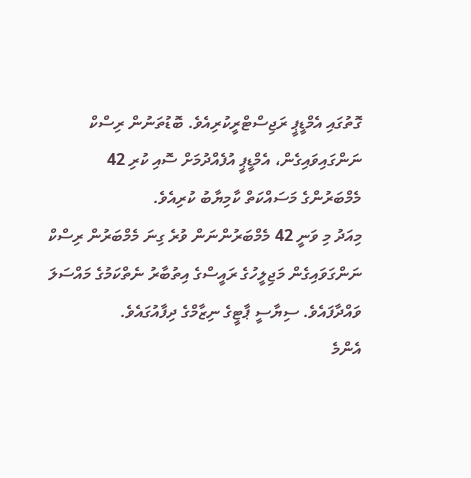ގޮތުގައި އެމްޑީޕީ ރަޖިސްޓްރީކުރިއެވެ. ބޮޑުތަނުން ރިސްކް ނަންގައިވައިގެން، އެމްޑީޕީ އުފެއްދުމަށް ސޮއި ކުރި 42 މެމްބަރުންގެ މަސައްކަތް ކާމިޔާބު ކުރިއެވެ.
މިއަދު މި ވަނީ 42 މެމްބަރުންނަން ވުރެ ގިނަ މެމްބަރުން ރިސްކް ނަންގަވައިގެން މަޖިލީހުގެ ރައީސްގެ އިތުބާރު ނެތްކަމުގެ މައްސަލަ ވައްދާފައެވެ. ސިޔާސީ ޕާޓީގެ ނިޒާމްގެ ދިފާއުގައެވެ.
އެންމެ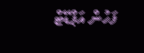ފަހުން އަޕްޑޭޓް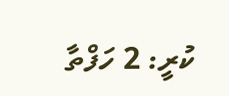ކުރީ: 2 ހަފްތާ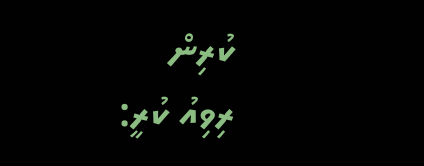ކުރިން
ރިވިއު ކުރީ: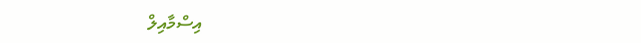އިސްމާއިލް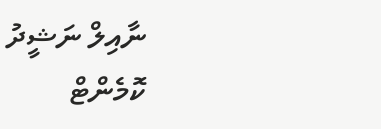ނާއިލް ނަޝީދު
ކޮމެންޓް